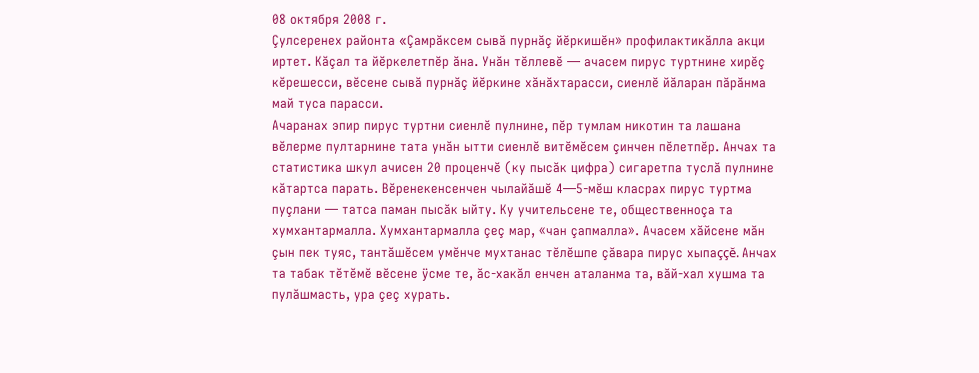08 октября 2008 г.
Çулсеренех районта «Çамрăксем сывă пурнăç йĕркишĕн» профилактикăлла акци иртет. Кăçал та йĕркелетпĕр ăна. Унăн тĕллевĕ — ачасем пирус туртнине хирĕç кĕрешесси, вĕсене сывă пурнăç йĕркине хăнăхтарасси, сиенлĕ йăларан пăрăнма май туса парасси.
Ачаранах эпир пирус туртни сиенлĕ пулнине, пĕр тумлам никотин та лашана вĕлерме пултарнине тата унăн ытти сиенлĕ витĕмĕсем çинчен пĕлетпĕр. Анчах та статистика шкул ачисен 20 проценчĕ (ку пысăк цифра) сигаретпа туслă пулнине кăтартса парать. Вĕренекенсенчен чылайăшĕ 4—5-мĕш класрах пирус туртма пуçлани — татса паман пысăк ыйту. Ку учительсене те, общественноçа та хумхантармалла. Хумхантармалла çеç мар, «чан çапмалла». Ачасем хăйсене мăн çын пек туяс, тантăшĕсем умĕнче мухтанас тĕлĕшпе çăвара пирус хыпаççĕ. Анчах та табак тĕтĕмĕ вĕсене ÿсме те, ăс-хакăл енчен аталанма та, вăй-хал хушма та пулăшмасть, ура çеç хурать.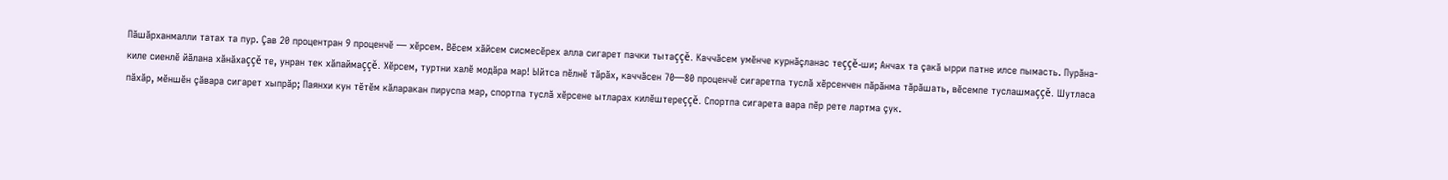Пăшăрханмалли татах та пур. Çав 20 процентран 9 проценчĕ — хĕрсем. Вĕсем хăйсем сисмесĕрех алла сигарет пачки тытаççĕ. Каччăсем умĕнче курнăçланас теççĕ-ши; Анчах та çакă ырри патне илсе пымасть. Пурăна-киле сиенлĕ йăлана хăнăхаççĕ те, унран тек хăпаймаççĕ. Хĕрсем, туртни халĕ модăра мар! Ыйтса пĕлнĕ тăрăх, каччăсен 70—80 проценчĕ сигаретпа туслă хĕрсенчен пăрăнма тăрăшать, вĕсемпе туслашмаççĕ. Шутласа пăхăр, мĕншĕн çăвара сигарет хыпрăр; Паянхи кун тĕтĕм кăларакан пируспа мар, спортпа туслă хĕрсене ытларах килĕштереççĕ. Спортпа сигарета вара пĕр рете лартма çук.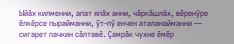Ыйăх килменни, апат япăх анни, чăркăшлăх, вĕренÿре ĕлкĕрсе пырайманни, ÿт-пÿ енчен аталанайманни — сигарет пачкин сăлтавĕ. Çамрăк чухне ĕмĕр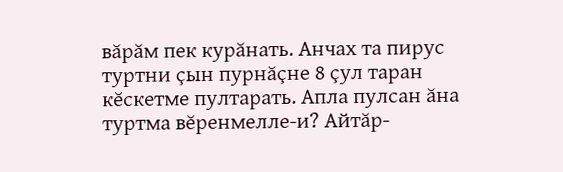вăрăм пек курăнать. Анчах та пирус туртни çын пурнăçне 8 çул таран кĕскетме пултарать. Апла пулсан ăна туртма вĕренмелле-и? Айтăр-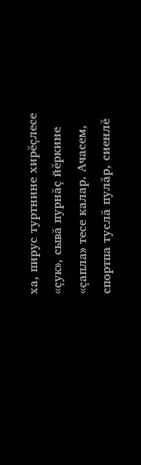ха, пирус туртнине хирĕçлесе «çук», сывă пурнăç йĕркине «çапла» тесе калар. Ачасем, спортпа туслă пулăр, сиенлĕ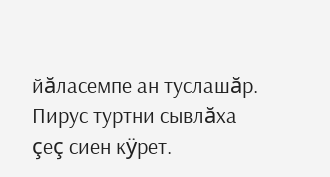йăласемпе ан туслашăр. Пирус туртни сывлăха çеç сиен кÿрет.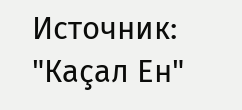Источник: "Каçал Ен"